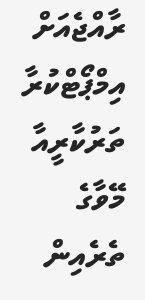ރާއްޖެއަށް އިމްޕޯޓްކުރާ ތަރުކާރީއާ މޭވާގެ ތެރެއިން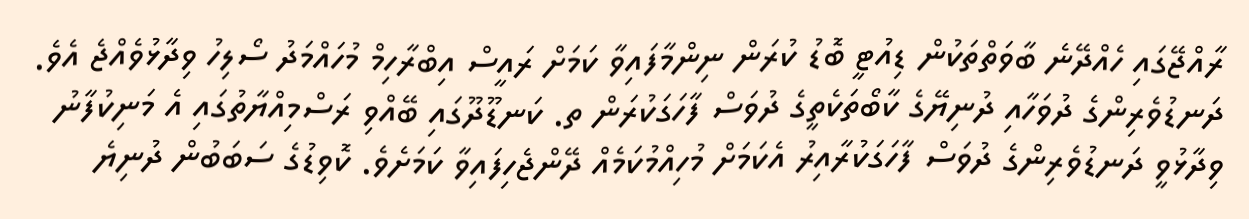ރާއްޖޭގައި ހެއްދޭނެ ބާވަތްތަކުން ޑިއުޓީ ބޮޑު ކުރަން ނިންމާފައިވާ ކަމަށް ރައީސް އިބްރާހިމް މުހައްމަދު ސޯލިހު ވިދާޅުވެއްޖެ އެވެ.
ދަނޑުވެރިންގެ ދުވަހާއި ދުނިޔޭގެ ކާބޯތަކެތީގެ ދުވަސް ފާހަގަކުރަން ތ. ކަނޑޫދޫގައި ބޭއްވި ރަސްމިއްޔާތުގައި އެ މަނިކުފާނު ވިދާޅުވީ ދަނޑުވެރިންގެ ދުވަސް ފާހަގަކުރާއިރު އެކަމަށް މުހިއްމުކަމެއް ދޭންޖެހިފައިވާ ކަމަށެވެ. ކޮވިޑުގެ ސަބަބުން ދުނިޔެ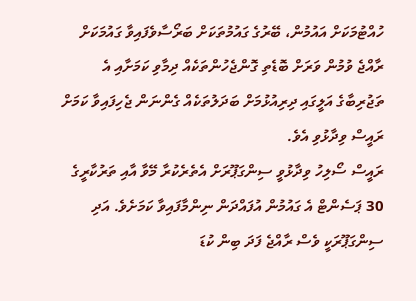ހުއްޓުމަކަށް އައުމުން، ބޭރުގެ ގައުމުތަކަށް ބަރޯސާވެފައިވާ ގައުމަކަށް ރާއްޖެ ވުމުން ވަރަށް ބޮޑެތި ގޮންޖެހުންތަކެއް ދިމާވި ކަމަށާއި އެ ތަޖުރިބާގެ އަލީގައި ދިރިއުޅުމަށް ބަދަލުތަކެއް ގެންނަން ޖެހިފައިވާ ކަމަށް ރައީސް ވިދާޅުވި އެވެ.
ރައީސް ސޯލިހު ވިދާޅުވީ ސިންގަޕޫރަށް އެތެރެކުރާ މޭވާ އާއި ތަރުކާރީގެ 30 ޕަސެންޓް އެ ގައުމުން އުފައްދަން ނިންމާފައިވާ ކަމަށެވެ. އަދި ސިންގަޕޫރަކީ ވެސް ރާއްޖެ ފަދަ ބިން ކުޑަ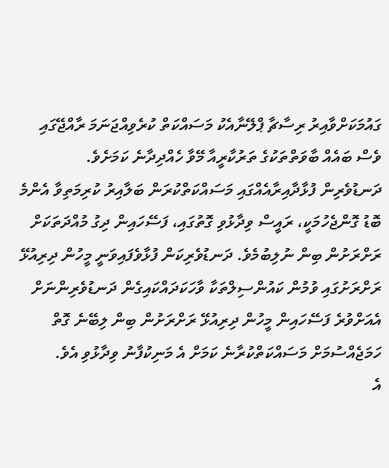ގައުމަކަށްވާއިރު ރިސާޗާ ޕްލޭނާއެކު މަސައްކަތް ކުރެވިއްޖަނަމަ ރާއްޖޭގައި ވެސް ބައެއް ބާވަތްތަކުގެ ތަރުކާރީއާ މޭވާ ހެއްދިދާނެ ކަމަށެވެ.
ދަނޑުވެރިން ފުޅާދާއިރާއެއްގައި މަސައްކަތްކުރަން ބަލާއިރު ކުރިމަތިވާ އެންމެ ބޮޑު ގޮންޖެހުމަކީ، ރައީސް ވިދާޅުވި ގޮތުގައި، ފަސޭހައިން ދިގު މުއްދަތަކަށް ރަށްރަށުން ބިން ނުލިބުމެވެ. ދަނޑުވެރިކަން ފުޅާވެފައިވަނީ މީހުން ދިރިއުޅޭ ރަށްރަށުގައި ވުމުން ކައުންސިލްތަކާ ވާހަކަދައްކައިގެން ދަނޑުވެރިންނަށް އެއަށްވުރެ ފަސޭހައިން މީހުން ދިރިއުޅޭ ރަށްރަށުން ބިން ލިބޭނެ ގޮތް ހަމަޖެއްސުމަށް މަސައްކަތްކުރާނެ ކަމަށް އެ މަނިކުފާނު ވިދާޅުވި އެވެ.
އެ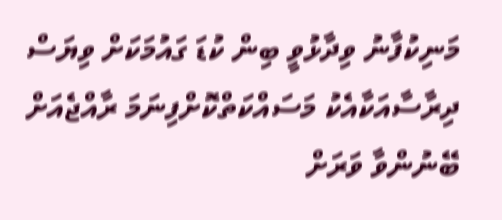މަނިކުފާނު ވިދާޅުވީ ބިން ކުޑަ ގައުމަކަށް ވިޔަސް ދިރާސާއަކާއެކު މަސައްކަތްކޮށްފިނަމަ ރާއްޖެއަށް ބޭނުންވާ ވަރަށް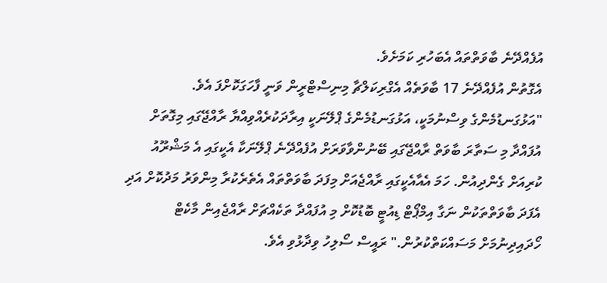އުފެއްދޭނެ ބާވަތްތައް އެބަހުރި ކަމަށެވެ.
އެގޮތުން އުފެއްދޭނެ 17 ބާވަތެއް އެގްރިކަލްޗާ މިނިސްޓްރީން ވަނީ ފާހަގަކޮށްފަ އެވެ.
"އަޅުގަނޑުމެންގެ ވިސްނުމަކީ، އަޅުގަނޑުމެންގެ ޕްލޭނަކީ އިރާދަކުރެއްވިއްޔާ ރާއްޖޭގައި މިގޮތަށް އުފައްދާ މި ސަތާރަ ބާވަތް ރާއްޖޭގައި ބޭނުންވާވަރަށް އުފެއްދޭނެ ޕްލޭނަކާ އެކީގައި އެ މަޝްރޫއު ކުރިއަށް ގެންދިއުން. ހަމަ އެއާއެކީގައި ރާއްޖެއަށް މިފަދަ ބާވަތްތައް އެތެރެކުރާ މިންވަރު މަދުކޮށް އަދި އެފަދަ ބާވަތްތަކުން ނަގާ އިމްޕޯޓް ޑިއުޓީ ބޮޑުކޮށް މި އުފައްދާ ތަކެއްޗަށް ރާއްޖެއިން މާކެޓް ހޯދައިދިނުމަށް މަސައްކަތްކުރުން." ރައީސް ސޯލިހު ވިދާޅުވި އެވެ.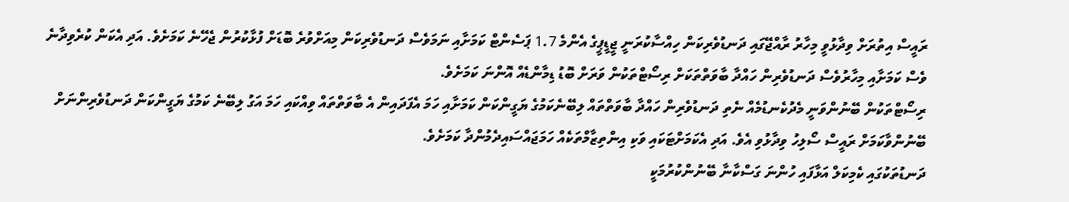ރައީސް އިތުރަށް ވިދާޅުވީ މިހާރު ރާއްޖޭގައި ދަނޑުވެރިކަން ހިއްސާކުރަނީ ޖީޑީޕީގެ އެންމެ 1.7 ޕަސެންޓް ކަމަށާއި ނަމަވެސް ދަނޑުވެރިކަން މިއަށްވުރެ ބޮޑަށް ފުޅާކުރުން ޖެހޭނެ ކަމަށެވެ. އަދި އެކަން ކުރެވިދާނެ ވެސް ކަމަށާއި މިހާރުވެސް ދަނޑުވެރިން ހައްދާ ބާވަތްތަކަށް ރިސޯޓްތަކުން ވަރަށް ބޮޑު ޑިމާންޑެއް އޮންނަ ކަމަށެވެ.
ރިސޯޓްތަކުން ބޭނުންވަނީ މެދުކެނޑުމެއް ނެތި ދަނޑުވެރިން ހައްދާ ބާވަތްތައް ލިބޭނެކަމުގެ ޔަގީންކަން ކަމަށާއި ހަމަ އެފަދައިން އެ ބާވަތްތައް ވިއްކައި ހަމަ އަގު ލިބޭނެ ކަމުގެ ޔަގީންކަން ދަނޑުވެރިންނަށް ބޭނުންވާކަމަށް ރައީސް ސޯލިހު ވިދާޅުވި އެވެ. އަދި އެކަމަށްޓަކައި ވަކި އިންތިޒާމްތަކެއް ހަމަޖައްސައިދެމުންދާ ކަމަށެވެ.
ދަނޑުތަކުގައި ކެމިކަލް އަޅާފައި ހުންނަ ގަސްކާނާ ބޭނުންކުރުމަކީ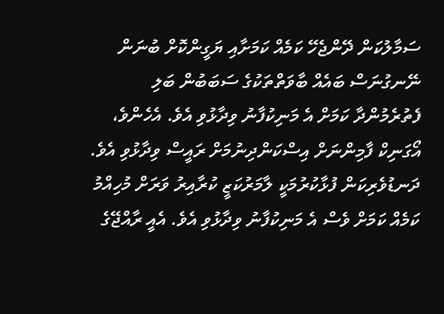ސަމާލުކަން ދޭންޖެހޭ ކަމެއް ކަމަށާއި ޔަގީންކޮށް ބުނަން ނޭނގުނަސް ބައެއް ބާވަތްތަކުގެ ސަބަބުން ބަލި ފެތުރެމުންދާ ކަމަށް އެ މަނިކުފާނު ވިދާޅުވި އެވެ. އެހެންވެ، އޯގަނިކް ފާމިންނަށް އިސްކަންދިނުމަށް ރައީސް ވިދާޅުވި އެވެ.
ދަނޑުވެރިކަން ފުޅާކުރުމަކީ ލާމަރުކަޒީ ކުރާއިރު ވަރަށް މުހިއްމު ކަމެއް ކަމަށް ވެސް އެ މަނިކުފާނު ވިދާޅުވި އެވެ. އެއީ ރާއްޖޭގެ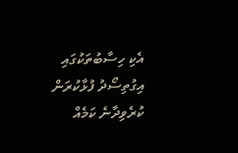އެކި ހިސާބުތަކުގައި އިގުތިސޯދު ފުޅާކުރަން ކުރެވިދާނެ ކަމެއް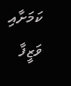ކަމަށާއި ވަޒީފާ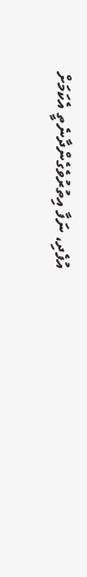އުފެދި، ނަފާ އިތުރުވެގެންދާނެތީ އެކަމަށް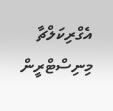އެގްރިކަލްޗާ މިނިސްޓްރީން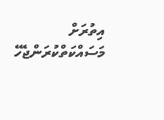އިތުރަށް މަސައްކަތްކުރަންޖެހޭ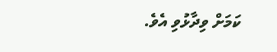ކަމަށް ވިދާޅުވި އެވެ.